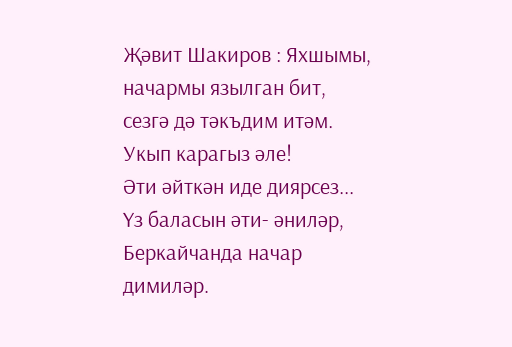Җәвит Шакиров : Яхшымы, начармы язылган бит, сезгә дә тәкъдим итәм. Укып карагыз әле!
Әти әйткән иде диярсез...
Үз баласын әти- әниләр,
Беркайчанда начар димиләр.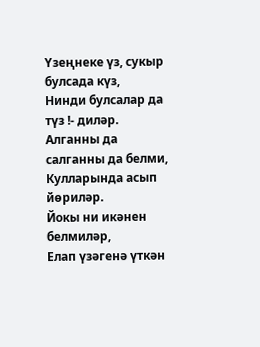Үзеңнеке үз, сукыр булсада күз,
Нинди булсалар да түз !- диләр.
Алганны да салганны да белми,
Кулларында асып йөриләр.
Йокы ни икәнен белмиләр,
Елап үзәгенә үткән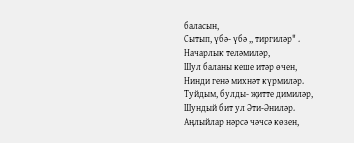баласын,
Сытып, үбә- үбә ,, тиргиләр" .
Начарлык теләмиләр,
Шул баланы кеше итәр өчен,
Нинди генә михнәт күрмиләр.
Туйдым, булды- җитте димиләр,
Шундый бит ул Әти-Әниләр.
Аңлыйлар нәрсә чәчсә көзен,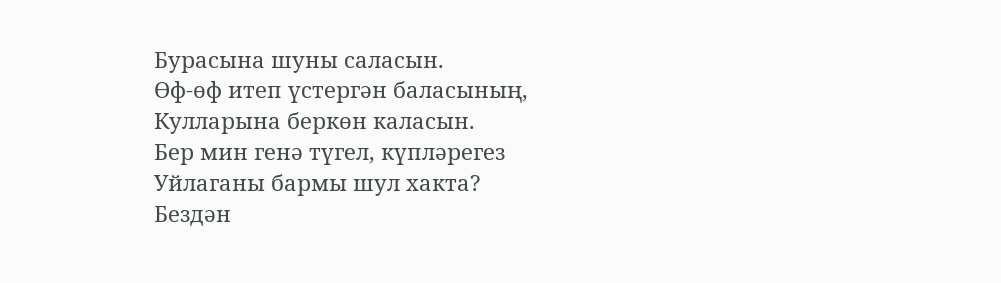Бурасына шуны саласын.
Өф-өф итеп үстергән баласының,
Кулларына беркөн каласын.
Бер мин генә түгел, күпләрегез
Уйлаганы бармы шул хакта?
Бездән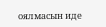оялмасын иде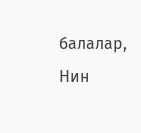балалар,
Нин